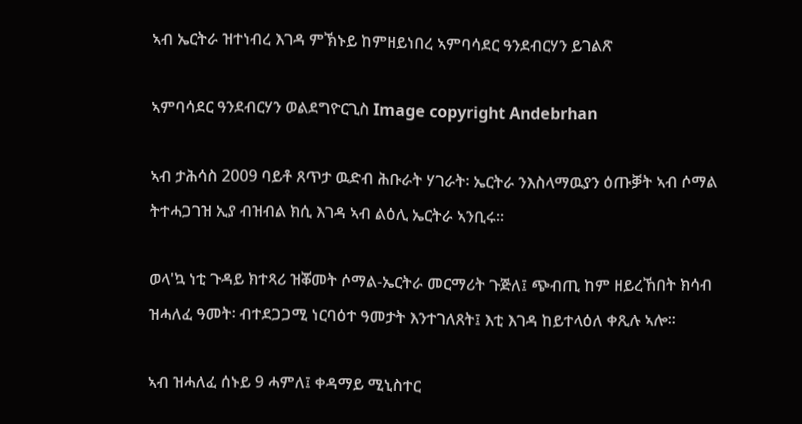ኣብ ኤርትራ ዝተነብረ እገዳ ምኽኑይ ከምዘይነበረ ኣምባሳደር ዓንደብርሃን ይገልጽ

ኣምባሳደር ዓንደብርሃን ወልደግዮርጊስ Image copyright Andebrhan

ኣብ ታሕሳስ 2009 ባይቶ ጸጥታ ዉድብ ሕቡራት ሃገራት፡ ኤርትራ ንእስላማዉያን ዕጡቓት ኣብ ሶማል ትተሓጋገዝ ኢያ ብዝብል ክሲ እገዳ ኣብ ልዕሊ ኤርትራ ኣንቢሩ።

ወላ'ኳ ነቲ ጉዳይ ክተጻሪ ዝቖመት ሶማል-ኤርትራ መርማሪት ጉጅለ፤ ጭብጢ ከም ዘይረኸበት ክሳብ ዝሓለፈ ዓመት፡ ብተደጋጋሚ ነርባዕተ ዓመታት እንተገለጸት፤ እቲ እገዳ ከይተላዕለ ቀጺሉ ኣሎ።

ኣብ ዝሓለፈ ሰኑይ 9 ሓምለ፤ ቀዳማይ ሚኒስተር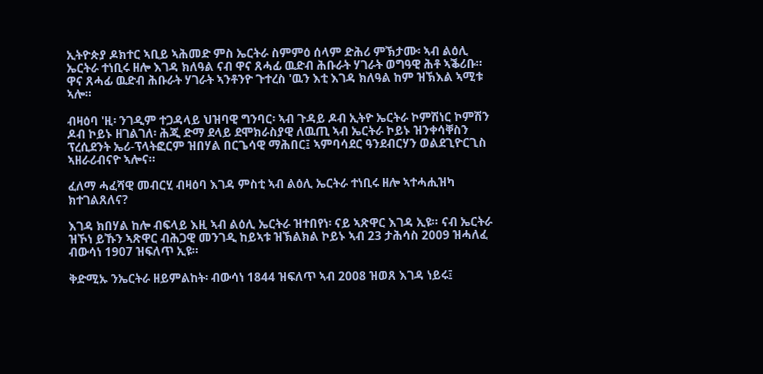ኢትዮጵያ ዶክተር ኣቢይ ኣሕመድ ምስ ኤርትራ ስምምዕ ሰላም ድሕሪ ምኽታሙ፡ ኣብ ልዕሊ ኤርትራ ተነቢሩ ዘሎ እገዳ ክለዓል ናብ ዋና ጸሓፊ ዉድብ ሕቡራት ሃገራት ወግዓዊ ሕቶ ኣቕሪቡ። ዋና ጸሓፊ ዉድብ ሕቡራት ሃገራት ኣንቶንዮ ጉተረስ 'ዉን እቲ እገዳ ክለዓል ከም ዝኽእል ኣሚቱ ኣሎ።

ብዛዕባ 'ዚ፡ ንገዲም ተጋዳላይ ህዝባዊ ግንባር፡ ኣብ ጉዳይ ዶብ ኢትዮ ኤርትራ ኮምሽነር ኮምሽን ዶብ ኮይኑ ዘገልገለ፡ ሕጂ ድማ ደላይ ደሞክራስያዊ ለዉጢ ኣብ ኤርትራ ኮይኑ ዝንቀሳቐስን ፕረሲደንት ኤሪ-ፕላትፎርም ዝበሃል በርጌሳዊ ማሕበር፤ ኣምባሳደር ዓንደብርሃን ወልደጊዮርጊስ ኣዘራሪብናዮ ኣሎና።

ፈለማ ሓፈሻዊ መብርሂ ብዛዕባ እገዳ ምስቲ ኣብ ልዕሊ ኤርትራ ተነቢሩ ዘሎ ኣተሓሒዝካ ክተገልጸለና?

እገዳ ክበሃል ከሎ ብፍላይ እዚ ኣብ ልዕሊ ኤርትራ ዝተበየነ፡ ናይ ኣጽዋር እገዳ ኢዩ። ናብ ኤርትራ ዝኾነ ይኹን ኣጽዋር ብሕጋዊ መንገዲ ከይኣቱ ዝኽልክል ኮይኑ ኣብ 23 ታሕሳስ 2009 ዝሓለፈ ብውሳነ 1907 ዝፍለጥ ኢዩ።

ቅድሚኡ ንኤርትራ ዘይምልከት፡ ብውሳነ 1844 ዝፍለጥ ኣብ 2008 ዝወጸ እገዳ ነይሩ፤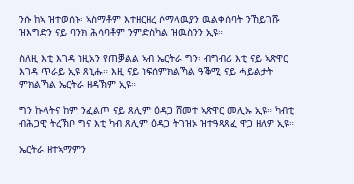ንሱ ከኣ ዝተወሰኑ፡ ኣስማቶም እተዘርዘረ ሶማላዉያን ዉልቀሰባት ንኸይገሹ ዝእግድን ናይ ባንክ ሕሳባቶም ንምድስካል ዝዉስንን ኢዩ።

ስለዚ እቲ እገዳ ነዚአን የጠቓልል ኣብ ኤርትራ ግን፡ ብግብሪ እቲ ናይ ኣጽዋር እገዳ ጥራይ ኢዩ ጸኒሑ። እዚ ናይ ነፍሰምክልኻል ዓቕሚ ናይ ሓይልታት ምክልኻል ኤርትራ ዘዳኽም ኢዩ።

ግን ኩላትና ከም ንፈልጦ ናይ ጸሊም ዕዳጋ ሸመተ ኣጽዋር መሊኡ ኢዩ። ካብቲ ብሕጋዊ ትረኽቦ ግና እቲ ካብ ጸሊም ዕዳጋ ትገዝኦ ዝተዓጻጸፈ ዋጋ ዘለዎ ኢዩ።

ኤርትራ ዘተኣማምን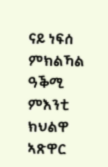ናይ ነፍሰ ምክልኻል ዓቕሚ ምእንቲ ክህልዋ ኣጽዋር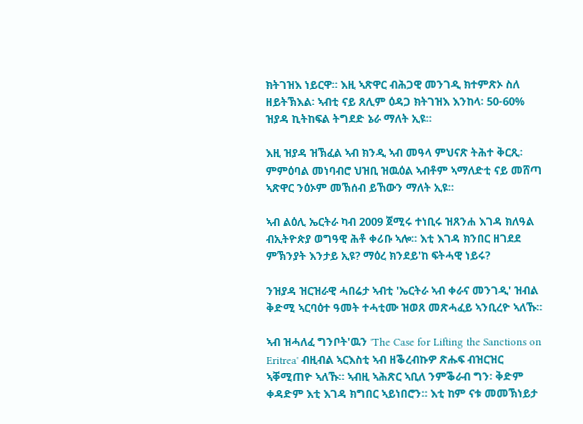ክትገዝእ ነይርዋ። እዚ ኣጽዋር ብሕጋዊ መንገዲ ክተምጽኦ ስለ ዘይትኽእል፡ ኣብቲ ናይ ጸሊም ዕዳጋ ክትገዝእ እንከላ፡ 50-60% ዝያዳ ኪትከፍል ትግደድ ኔራ ማለት ኢዩ።

እዚ ዝያዳ ዝኽፈል ኣብ ክንዲ ኣብ መዓላ ምህናጽ ትሕተ ቅርጺ፡ ምምዕባል መነባብሮ ህዝቢ ዝዉዕል ኣብቶም ኣማለድቲ ናይ መሸጣ ኣጽዋር ንዕኦም መኽሰብ ይኸውን ማለት ኢዩ።

ኣብ ልዕሊ ኤርትራ ካብ 2009 ጀሚሩ ተነቢሩ ዝጸንሐ እገዳ ክለዓል ብኢትዮጵያ ወግዓዊ ሕቶ ቀሪቡ ኣሎ። እቲ እገዳ ክንበር ዘገደደ ምኽንያት እንታይ ኢዩ? ማዕረ ክንደይ'ከ ፍትሓዊ ነይሩ?

ንዝያዳ ዝርዝራዊ ሓበሬታ ኣብቲ 'ኤርትራ ኣብ ቀራና መንገዲ' ዝብል ቅድሚ ኣርባዕተ ዓመት ተሓቲሙ ዝወጸ መጽሓፈይ ኣንቢረዮ ኣለኹ።

ኣብ ዝሓለፈ ግንቦት'ዉን 'The Case for Lifting the Sanctions on Eritrea' ብዚብል ኣርእስቲ ኣብ ዘቕረብኩዎ ጽሑፍ ብዝርዝር ኣቐሚጠዮ ኣለኹ። ኣብዚ ኣሕጽር ኣቢለ ንምቕራብ ግን፡ ቅድም ቀዳድም እቲ እገዳ ክግበር ኣይነበሮን። እቲ ከም ናቱ መመኽነይታ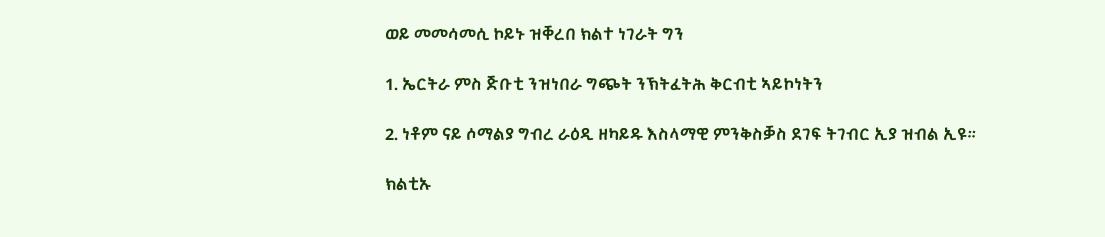ወይ መመሳመሲ ኮይኑ ዝቐረበ ክልተ ነገራት ግን

1. ኤርትራ ምስ ጅቡቲ ንዝነበራ ግጭት ንኽትፈትሕ ቅርብቲ ኣይኮነትን

2. ነቶም ናይ ሶማልያ ግብረ ራዕዲ ዘካይዱ እስላማዊ ምንቅስቓስ ደገፍ ትገብር ኢያ ዝብል ኢዩ።

ክልቲኡ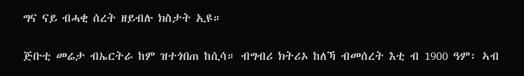ግና ናይ ብሓቂ ሰረት ዘይብሉ ክስታት ኢዩ።

ጅቡቲ መሬታ ብኤርትራ ከም ዝተጎበጠ ከሲሳ። ብግብሪ ክትሪኦ ከለኻ ብመሰረት እቲ ብ 1900 ዓም፡ ኣብ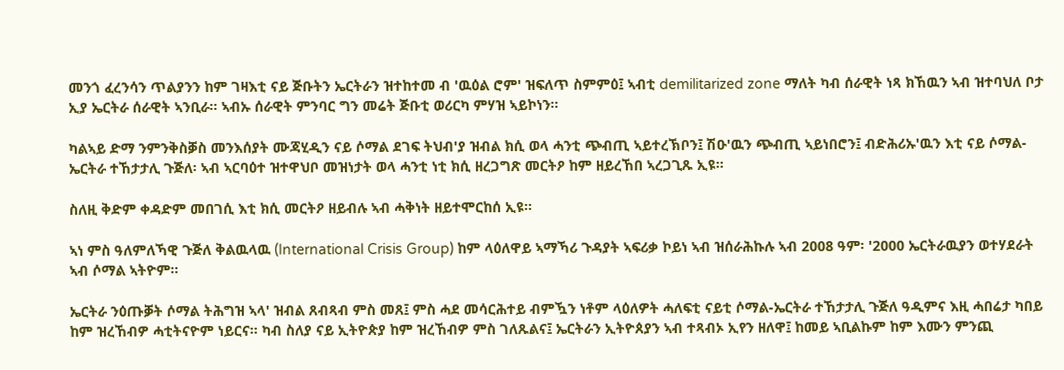መንጎ ፈረንሳን ጥልያንን ከም ገዛእቲ ናይ ጅቡትን ኤርትራን ዝተከተመ ብ 'ዉዕል ሮም' ዝፍለጥ ስምምዕ፤ ኣብቲ demilitarized zone ማለት ካብ ሰራዊት ነጻ ክኸዉን ኣብ ዝተባህለ ቦታ ኢያ ኤርትራ ሰራዊት ኣንቢራ። ኣብኡ ሰራዊት ምንባር ግን መሬት ጅቡቲ ወሪርካ ምሃዝ ኣይኮነን።

ካልኣይ ድማ ንምንቅስቓስ መንእሰያት ሙጃሂዲን ናይ ሶማል ደገፍ ትህብ'ያ ዝብል ክሲ ወላ ሓንቲ ጭብጢ ኣይተረኽቦን፤ ሽዑ'ዉን ጭብጢ ኣይነበሮን፤ ብድሕሪኡ'ዉን እቲ ናይ ሶማል-ኤርትራ ተኸታታሊ ጉጅለ፡ ኣብ ኣርባዕተ ዝተዋህቦ መዝነታት ወላ ሓንቲ ነቲ ክሲ ዘረጋግጽ መርትዖ ከም ዘይረኸበ ኣረጋጊጹ ኢዩ።

ስለዚ ቅድም ቀዳድም መበገሲ እቲ ክሲ መርትዖ ዘይብሉ ኣብ ሓቅነት ዘይተሞርከሰ ኢዩ።

ኣነ ምስ ዓለምለኻዊ ጉጅለ ቅልዉላዉ (International Crisis Group) ከም ላዕለዋይ ኣማኻሪ ጉዳያት ኣፍሪቃ ኮይነ ኣብ ዝሰራሕኩሉ ኣብ 2008 ዓም፡ '2000 ኤርትራዉያን ወተሃደራት ኣብ ሶማል ኣትዮም።

ኤርትራ ንዕጡቓት ሶማል ትሕግዝ ኣላ' ዝብል ጸብጻብ ምስ መጸ፤ ምስ ሓደ መሳርሕተይ ብምዃን ነቶም ላዕለዎት ሓለፍቲ ናይቲ ሶማል-ኤርትራ ተኸታታሊ ጉጅለ ዓዲምና እዚ ሓበሬታ ካበይ ከም ዝረኸብዎ ሓቲትናዮም ነይርና። ካብ ስለያ ናይ ኢትዮጵያ ከም ዝረኸብዎ ምስ ገለጹልና፤ ኤርትራን ኢትዮጰያን ኣብ ተጻብኦ ኢየን ዘለዋ፤ ከመይ ኣቢልኩም ከም እሙን ምንጪ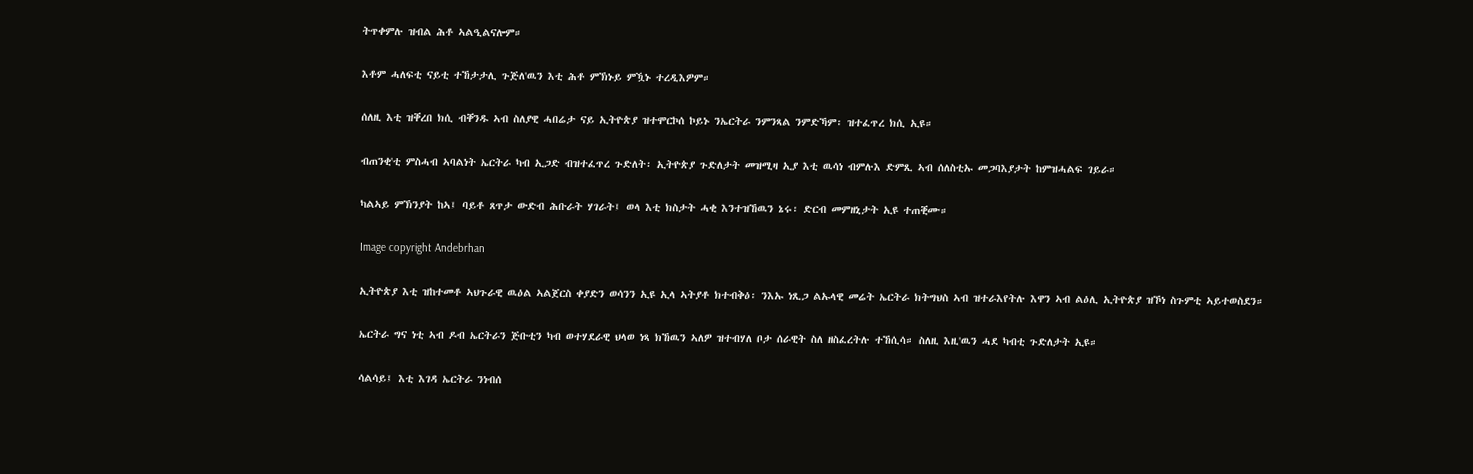ትጥቀምሉ ዝብል ሕቶ ኣልዒልናሎም።

እቶም ሓለፍቲ ናይቲ ተኸታታሊ ጉጅለ'ዉን እቲ ሕቶ ምኽኑይ ምዃኑ ተረዲእዎም።

ሰለዚ እቲ ዝቐረበ ክሲ ብቐንዱ ኣብ ስለያዊ ሓበሬታ ናይ ኢትዮጵያ ዝተሞርኮሰ ኮይኑ ንኤርትራ ንምንጻል ንምድኻም፡ ዝተፈጥረ ክሲ ኢዩ።

ብጠንቂ'ቲ ምስሓብ ኣባልነት ኤርትራ ካብ ኢጋድ ብዝተፈጥረ ጉድለት፡ ኢትዮጵያ ጉድለታት መዝሚዛ ኢያ እቲ ዉሳነ ብምሉእ ድምጺ ኣብ ሰለስቲኡ መጋባእያታት ከምዝሓልፍ ገይራ።

ካልኣይ ምኽንያት ከኣ፤ ባይቶ ጸጥታ ውድብ ሕቡራት ሃገራት፤ ወላ እቲ ክስታት ሓቂ እንተዝኸዉን ኔሩ፡ ድርብ መምዘኒታት ኢዩ ተጠቒሙ።

Image copyright Andebrhan

ኢትዮጵያ እቲ ዝከተመቶ ኣህጉራዊ ዉዕል ኣልጀርስ ቀያድን ወሳንን ኢዩ ኢላ ኣትያቶ ክተብቅዕ፡ ንእኡ ነጺጋ ልኡላዊ መሬት ኤርትራ ክትግህስ ኣብ ዝተራእየትሉ እዋን ኣብ ልዕሊ ኢትዮጵያ ዝኾነ ስጉምቲ ኣይተወስደን።

ኤርትራ ግና ነቲ ኣብ ዶብ ኤርትራን ጅቡቲን ካብ ወተሃደራዊ ህላወ ነጻ ክኸዉን ኣለዎ ዝተብሃለ ቦታ ሰራዊት ስለ ዘስፈረትሉ ተኸሲሳ። ስለዚ እዚ'ዉን ሓደ ካብቲ ጉድለታት ኢዩ።

ሳልሳይ፤ እቲ እገዳ ኤርትራ ንነብሰ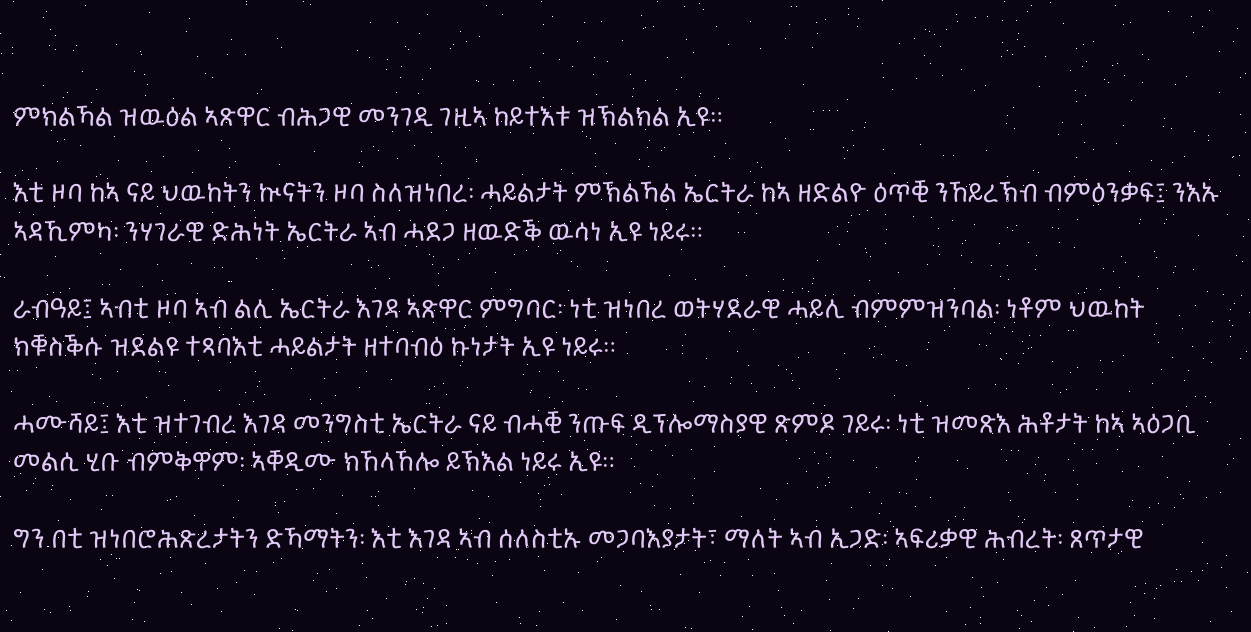ምክልኻል ዝዉዕል ኣጽዋር ብሕጋዊ መንገዲ ገዚኣ ከይተእቱ ዝኽልክል ኢዩ።

እቲ ዞባ ከኣ ናይ ህዉከትን ኲናትን ዞባ ስለዝነበረ፡ ሓይልታት ምኽልኻል ኤርትራ ከኣ ዘድልዮ ዕጥቒ ንኸይረኽብ ብምዕንቃፍ፤ ንእኡ ኣዳኺምካ፡ ንሃገራዊ ድሕነት ኤርትራ ኣብ ሓደጋ ዘዉድቕ ዉሳነ ኢዩ ነይሩ።

ራብዓይ፤ ኣብቲ ዞባ ኣብ ልሊ ኤርትራ እገዳ ኣጽዋር ምግባር፡ ነቲ ዝነበረ ወትሃደራዊ ሓይሊ ብምምዝንባል፡ ነቶም ህዉከት ክቑስቕሱ ዝደልዩ ተጻባእቲ ሓይልታት ዘተባብዕ ኩነታት ኢዩ ነይሩ።

ሓሙሻይ፤ እቲ ዝተገብረ እገዳ መንግስቲ ኤርትራ ናይ ብሓቒ ንጡፍ ዲፕሎማስያዊ ጽምዶ ገይሩ፡ ነቲ ዝመጽእ ሕቶታት ከኣ ኣዕጋቢ መልሲ ሂቡ ብምቅዋም፡ ኣቐዲሙ ክኸላኸሎ ይኽእል ነይሩ ኢዩ።

ግን በቲ ዝነበሮሕጽረታትን ድኻማትን፡ እቲ እገዳ ኣብ ሰለስቲኡ መጋባእያታት፣ ማለት ኣብ ኢጋድ፡ ኣፍሪቃዊ ሕብረት፡ ጸጥታዊ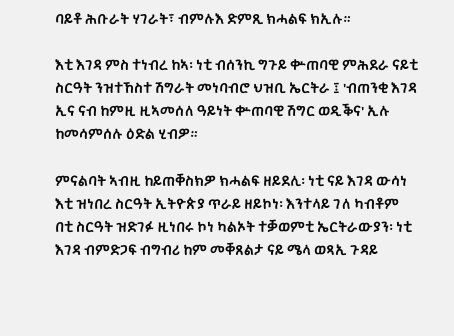ባይቶ ሕቡራት ሃገራት፣ ብምሉእ ድምጺ ክሓልፍ ክኢሉ።

እቲ እገዳ ምስ ተነብረ ከኣ፡ ነቲ ብሰንኪ ግጉይ ቍጠባዊ ምሕደራ ናይቲ ስርዓት ንዝተኸስተ ሽግራት መነባብሮ ህዝቢ ኤርትራ ፤ 'ብጠንቂ እገዳ ኢና ናብ ከምዚ ዚኣመሰለ ዓይነት ቍጠባዊ ሽግር ወዲቕና' ኢሉ ከመሳምሰሉ ዕድል ሂብዎ።

ምናልባት ኣብዚ ከይጠቐስክዎ ክሓልፍ ዘይደሊ፡ ነቲ ናይ እገዳ ውሳነ እቲ ዝነበረ ስርዓት ኢትዮጵያ ጥራይ ዘይኮነ፡ እንተላይ ገለ ካብቶም በቲ ስርዓት ዝድገፉ ዚነበሩ ኮነ ካልኦት ተቓወምቲ ኤርትራውያን፡ ነቲ እገዳ ብምድጋፍ ብግብሪ ከም መቐጸልታ ናይ ሜላ ወጻኢ ጉዳይ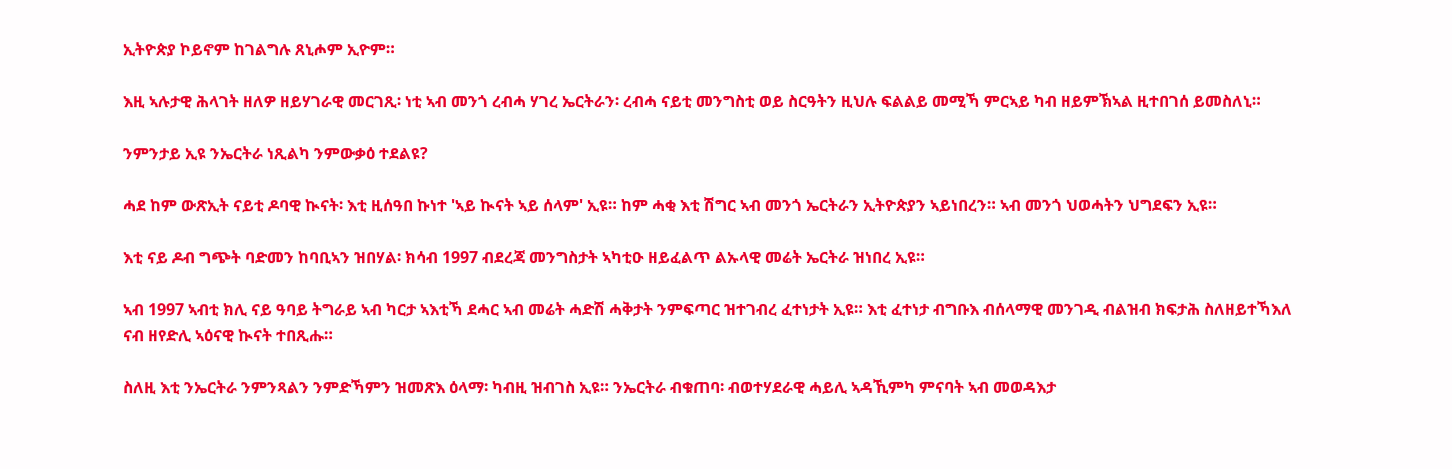ኢትዮጵያ ኮይኖም ከገልግሉ ጸኒሖም ኢዮም።

እዚ ኣሉታዊ ሕላገት ዘለዎ ዘይሃገራዊ መርገጺ፡ ነቲ ኣብ መንጎ ረብሓ ሃገረ ኤርትራን፡ ረብሓ ናይቲ መንግስቲ ወይ ስርዓትን ዚህሉ ፍልልይ መሚኻ ምርኣይ ካብ ዘይምኽኣል ዚተበገሰ ይመስለኒ።

ንምንታይ ኢዩ ንኤርትራ ነጺልካ ንምውቃዕ ተደልዩ?

ሓደ ከም ውጽኢት ናይቲ ዶባዊ ኲናት፡ እቲ ዚሰዓበ ኩነተ 'ኣይ ኲናት ኣይ ሰላም' ኢዩ። ከም ሓቂ እቲ ሽግር ኣብ መንጎ ኤርትራን ኢትዮጵያን ኣይነበረን። ኣብ መንጎ ህወሓትን ህግደፍን ኢዩ።

እቲ ናይ ዶብ ግጭት ባድመን ከባቢኣን ዝበሃል፡ ክሳብ 1997 ብደረጃ መንግስታት ኣካቲዑ ዘይፈልጥ ልኡላዊ መሬት ኤርትራ ዝነበረ ኢዩ።

ኣብ 1997 ኣብቲ ክሊ ናይ ዓባይ ትግራይ ኣብ ካርታ ኣእቲኻ ደሓር ኣብ መሬት ሓድሽ ሓቅታት ንምፍጣር ዝተገብረ ፈተነታት ኢዩ። እቲ ፈተነታ ብግቡእ ብሰላማዊ መንገዲ ብልዝብ ክፍታሕ ስለዘይተኻእለ ናብ ዘየድሊ ኣዕናዊ ኲናት ተበጺሑ።

ስለዚ እቲ ንኤርትራ ንምንጻልን ንምድኻምን ዝመጽእ ዕላማ፡ ካብዚ ዝብገስ ኢዩ። ንኤርትራ ብቁጠባ፡ ብወተሃደራዊ ሓይሊ ኣዳኺምካ ምናባት ኣብ መወዳእታ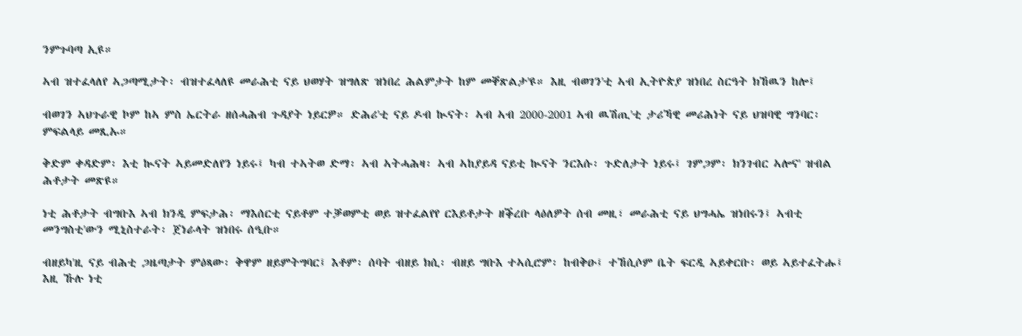ንምጉባጣ ኢዩ።

ኣብ ዝተፈላለየ ኣጋጣሚታት፡ ብዝተፈላለዩ መራሕቲ ናይ ህወሃት ዝግለጽ ዝነበረ ሕልምታት ከም መቐጽልታ'ዩ። እዚ ብወገን'ቲ ኣብ ኢትዮጵያ ዝነበረ ስርዓት ክኸዉን ከሎ፤

ብወገን ኣህጉራዊ ኮም ከኣ ምስ ኤርትራ ዘሰሓሕብ ጉዳያት ነይርዎ። ድሕሪ'ቲ ናይ ዶብ ኲናት፡ ኣብ ኣብ 2000-2001 ኣብ ዉሽጢ'ቲ ታሪኻዊ መሪሕነት ናይ ህዝባዊ ግንባር፡ ምፍልላይ መጺኡ።

ቅድም ቀዳድም፡ እቲ ኲናት ኣይመድለየን ነይሩ፤ ካብ ተኣትወ ድማ፡ ኣብ ኣትሓሕዛ፡ ኣብ ኣከያይዳ ናይቲ ኲናት ንርእሱ፡ ጉድለታት ነይሩ፤ ገምጋም፡ ክንገብር ኣሎና' ዝብል ሕቶታት መጽዩ።

ነቲ ሕቶታት ብግቡእ ኣብ ክንዲ ምፍታሕ፡ ማእሰርቲ ናይቶም ተቓወምቲ ወይ ዝተፈልየየ ርእይቶታት ዘቕረቡ ላዕለዎት ሰብ መዚ፣ መራሕቲ ናይ ህግሓኤ ዝነበሩን፤ ኣብቲ መንግስቲ'ውን ሚኒስተራት፡ ጀነራላት ዝነበሩ ሰዒቡ።

ብዘይካ'ዚ ናይ ብሕቲ ጋዜጣታት ምዕጻው፡ ቅዋም ዘይምትግባር፤ እቶም፡ ሰባት ብዘይ ክሲ፡ ብዘይ ግቡእ ተኣሲሮም፡ ከብቅዑ፤ ተኸሲሶም ቤት ፍርዲ ኣይቀርቡ፡ ወይ ኣይተፈትሑ፤ እዚ ኹሉ ነቲ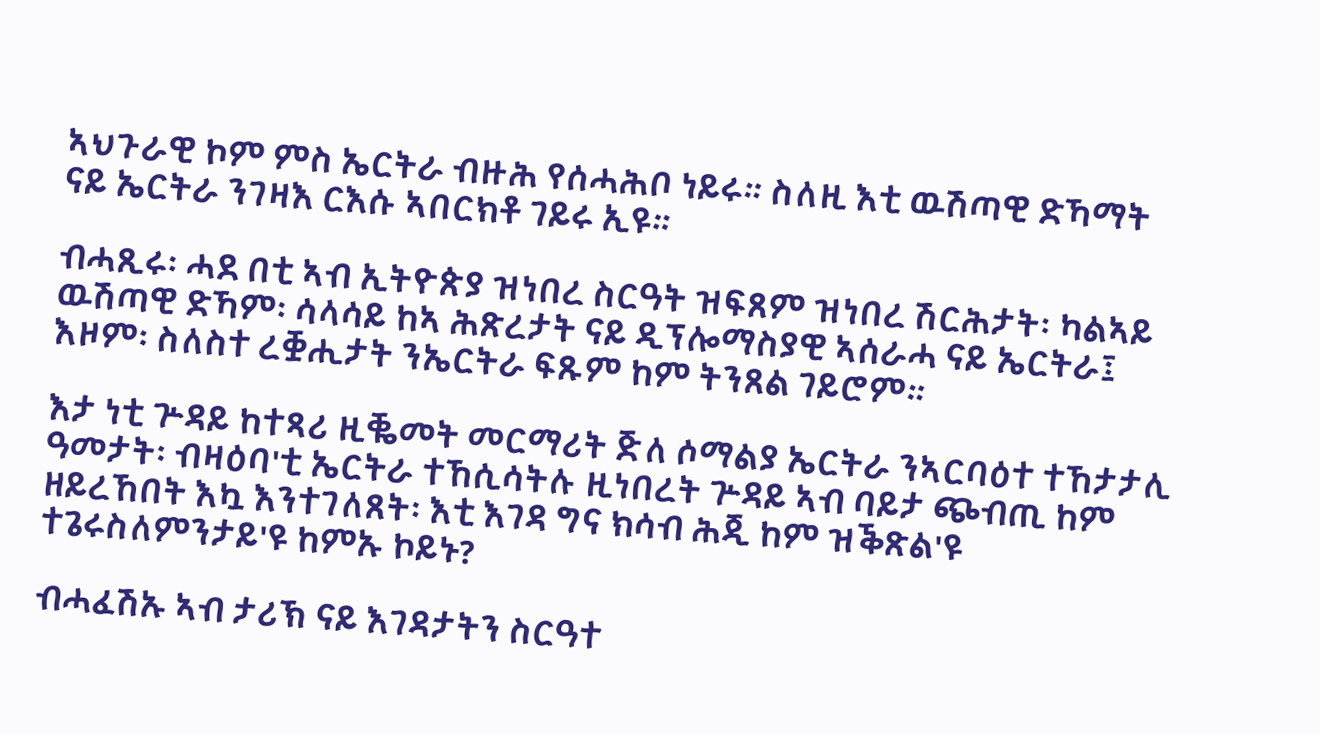ኣህጉራዊ ኮም ምስ ኤርትራ ብዙሕ የሰሓሕቦ ነይሩ። ስለዚ እቲ ዉሽጣዊ ድኻማት ናይ ኤርትራ ንገዛእ ርእሱ ኣበርክቶ ገይሩ ኢዩ።

ብሓጺሩ፡ ሓደ በቲ ኣብ ኢትዮጵያ ዝነበረ ስርዓት ዝፍጸም ዝነበረ ሽርሕታት፡ ካልኣይ ዉሽጣዊ ድኻም፡ ሳላሳይ ከኣ ሕጽረታት ናይ ዲፕሎማስያዊ ኣሰራሓ ናይ ኤርትራ፤ እዞም፡ ስለስተ ረቛሒታት ንኤርትራ ፍጹም ከም ትንጸል ገይሮም።

እታ ነቲ ጕዳይ ከተጻሪ ዚቘመት መርማሪት ጅለ ሶማልያ ኤርትራ ንኣርባዕተ ተኸታታሊ ዓመታት፡ ብዛዕባ'ቲ ኤርትራ ተኸሲሳትሉ ዚነበረት ጕዳይ ኣብ ባይታ ጭብጢ ከም ዘይረኸበት እኳ እንተገለጸት፡ እቲ እገዳ ግና ክሳብ ሕጂ ከም ዝቕጽል'ዩ ተጌሩስለምንታይ'ዩ ከምኡ ኮይኑ?

ብሓፈሽኡ ኣብ ታሪኽ ናይ እገዳታትን ስርዓተ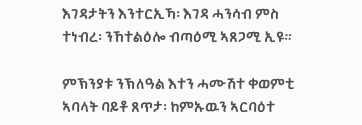እገዳታትን እንተርኢኻ፡ እገዳ ሓንሳብ ምስ ተነብረ፡ ንኸተልዕሎ ብጣዕሚ ኣጸጋሚ ኢዩ።

ምኽንያቱ ንኽለዓል እተን ሓሙሽተ ቀወምቲ ኣባላት ባይቶ ጸጥታ፡ ከምኡዉን ኣርባዕተ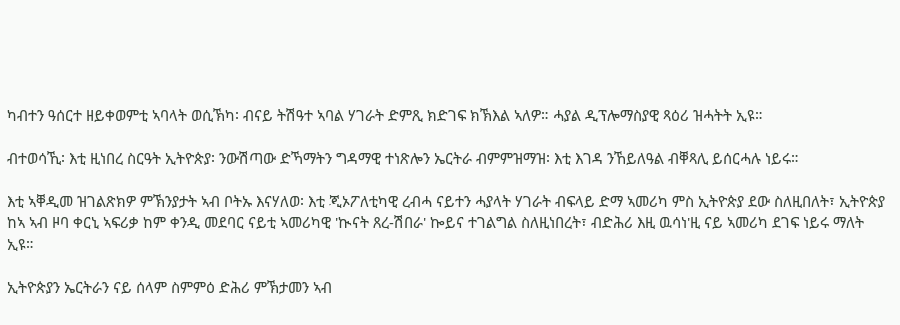ካብተን ዓሰርተ ዘይቀወምቲ ኣባላት ወሲኽካ፡ ብናይ ትሽዓተ ኣባል ሃገራት ድምጺ ክድገፍ ክኽእል ኣለዎ። ሓያል ዲፕሎማስያዊ ጻዕሪ ዝሓትት ኢዩ።

ብተወሳኺ፡ እቲ ዚነበረ ስርዓት ኢትዮጵያ፡ ንውሽጣው ድኻማትን ግዳማዊ ተነጽሎን ኤርትራ ብምምዝማዝ፡ እቲ እገዳ ንኸይለዓል ብቐጻሊ ይሰርሓሉ ነይሩ።

እቲ ኣቐዲመ ዝገልጽክዎ ምኽንያታት ኣብ ቦትኡ እናሃለወ፡ እቲ ጂኦፖለቲካዊ ረብሓ ናይተን ሓያላት ሃገራት ብፍላይ ድማ ኣመሪካ ምስ ኢትዮጵያ ደው ስለዚበለት፣ ኢትዮጵያ ከኣ ኣብ ዞባ ቀርኒ ኣፍሪቃ ከም ቀንዲ መደባር ናይቲ ኣመሪካዊ 'ኲናት ጸረ-ሽበራ' ኰይና ተገልግል ስለዚነበረት፣ ብድሕሪ እዚ ዉሳነ'ዚ ናይ ኣመሪካ ደገፍ ነይሩ ማለት ኢዩ።

ኢትዮጵያን ኤርትራን ናይ ሰላም ስምምዕ ድሕሪ ምኽታመን ኣብ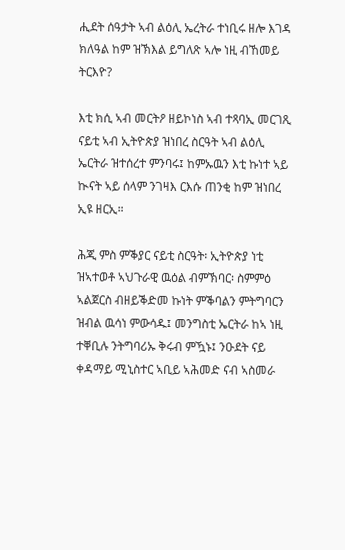ሒደት ሰዓታት ኣብ ልዕሊ ኤረትራ ተነቢሩ ዘሎ እገዳ ክለዓል ከም ዝኽእል ይግለጽ ኣሎ ነዚ ብኸመይ ትርእዮ?

እቲ ክሲ ኣብ መርትዖ ዘይኮነስ ኣብ ተጻባኢ መርገጺ ናይቲ ኣብ ኢትዮጵያ ዝነበረ ስርዓት ኣብ ልዕሊ ኤርትራ ዝተሰረተ ምንባሩ፤ ከምኡዉን እቲ ኩነተ ኣይ ኲናት ኣይ ሰላም ንገዛእ ርእሱ ጠንቂ ከም ዝነበረ ኢዩ ዘርኢ።

ሕጂ ምስ ምቕያር ናይቲ ስርዓት፡ ኢትዮጵያ ነቲ ዝኣተወቶ ኣህጉራዊ ዉዕል ብምኽባር፡ ስምምዕ ኣልጀርስ ብዘይቕድመ ኩነት ምቕባልን ምትግባርን ዝብል ዉሳነ ምውሳዱ፤ መንግስቲ ኤርትራ ከኣ ነዚ ተቐቢሉ ንትግባሪኡ ቅሩብ ምዃኑ፤ ንዑደት ናይ ቀዳማይ ሚኒስተር ኣቢይ ኣሕመድ ናብ ኣስመራ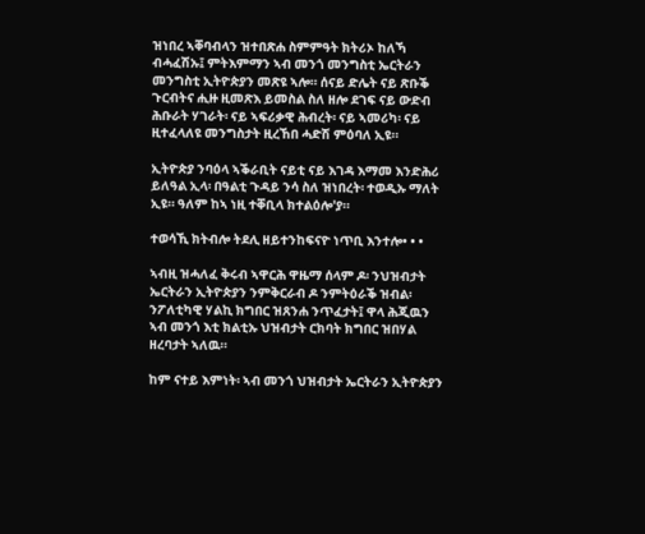ዝነበረ ኣቐባብላን ዝተበጽሐ ስምምዓት ክትሪኦ ከለኻ ብሓፈሽኡ፤ ምትእምማን ኣብ መንጎ መንግስቲ ኤርትራን መንግስቲ ኢትዮጵያን መጽዩ ኣሎ። ሰናይ ድሌት ናይ ጽቡቕ ጉርብትና ሒዙ ዚመጽእ ይመስል ስለ ዘሎ ደገፍ ናይ ውድብ ሕቡራት ሃገራት፡ ናይ ኣፍሪቃዊ ሕብረት፡ ናይ ኣመሪካ፡ ናይ ዚተፈላለዩ መንግስታት ዚረኸበ ሓድሽ ምዕባለ ኢዩ።

ኢትዮጵያ ንባዕላ ኣቕራቢት ናይቲ ናይ እገዳ እማመ እንድሕሪ ይለዓል ኢላ፡ በዓልቲ ጉዳይ ንሳ ስለ ዝነበረት፡ ተወዲኡ ማለት ኢዩ። ዓለም ከኣ ነዚ ተቐቢላ ክተልዕሎ'ያ።

ተወሳኺ ክትብሎ ትደሊ ዘይተንከፍናዮ ነጥቢ እንተሎ• • •

ኣብዚ ዝሓለፈ ቅሩብ ኣዋርሕ ዋዜማ ሰላም ዶ፡ ንህዝብታት ኤርትራን ኢትዮጵያን ንምቅርራብ ዶ ንምትዕራቕ ዝብል፡ ንፖለቲካዊ ሃልኪ ክግበር ዝጸንሐ ንጥፈታት፤ ዋላ ሕጂዉን ኣብ መንጎ እቲ ክልቲኡ ህዝብታት ርክባት ክግበር ዝበሃል ዘረባታት ኣለዉ።

ከም ናተይ እምነት፡ ኣብ መንጎ ህዝብታት ኤርትራን ኢትዮጵያን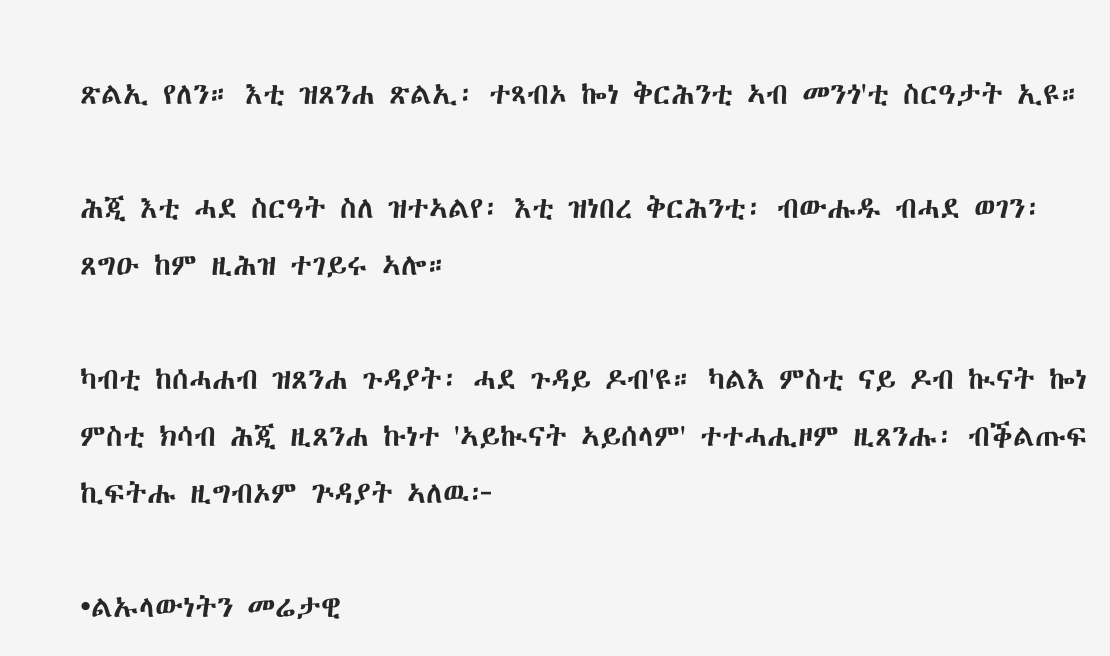ጽልኢ የለን። እቲ ዝጸንሐ ጽልኢ፡ ተጻብኦ ኰነ ቅርሕንቲ ኣብ መንጎ'ቲ ስርዓታት ኢዩ።

ሕጂ እቲ ሓደ ስርዓት ስለ ዝተኣልየ፡ እቲ ዝነበረ ቅርሕንቲ፡ ብውሑዱ ብሓደ ወገን፡ ጸግዑ ከም ዚሕዝ ተገይሩ ኣሎ።

ካብቲ ከሰሓሐብ ዝጸንሐ ጉዳያት፡ ሓደ ጉዳይ ዶብ'ዩ። ካልእ ምስቲ ናይ ዶብ ኲናት ኰነ ምስቲ ክሳብ ሕጂ ዚጸንሐ ኩነተ 'ኣይኲናት ኣይሰላም' ተተሓሒዞም ዚጸንሑ፡ ብቕልጡፍ ኪፍትሑ ዚግብኦም ጕዳያት ኣለዉ፦

•ልኡላውነትን መሬታዊ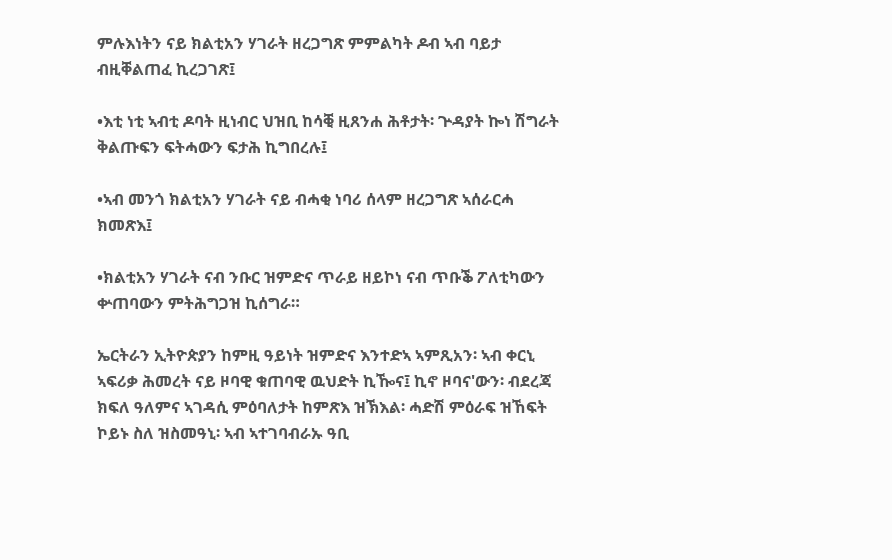ምሉእነትን ናይ ክልቲአን ሃገራት ዘረጋግጽ ምምልካት ዶብ ኣብ ባይታ ብዚቐልጠፈ ኪረጋገጽ፤

•እቲ ነቲ ኣብቲ ዶባት ዚነብር ህዝቢ ከሳቒ ዚጸንሐ ሕቶታት፡ ጕዳያት ኰነ ሽግራት ቅልጡፍን ፍትሓውን ፍታሕ ኪግበረሉ፤

•ኣብ መንጎ ክልቲአን ሃገራት ናይ ብሓቂ ነባሪ ሰላም ዘረጋግጽ ኣሰራርሓ ክመጽእ፤

•ክልቲአን ሃገራት ናብ ንቡር ዝምድና ጥራይ ዘይኮነ ናብ ጥቡቕ ፖለቲካውን ቍጠባውን ምትሕግጋዝ ኪሰግራ።

ኤርትራን ኢትዮጵያን ከምዚ ዓይነት ዝምድና እንተድኣ ኣምጺአን፡ ኣብ ቀርኒ ኣፍሪቃ ሕመረት ናይ ዞባዊ ቁጠባዊ ዉህድት ኪዀና፤ ኪኖ ዞባና'ውን፡ ብደረጃ ክፍለ ዓለምና ኣገዳሲ ምዕባለታት ከምጽእ ዝኽእል፡ ሓድሽ ምዕራፍ ዝኸፍት ኮይኑ ስለ ዝስመዓኒ፡ ኣብ ኣተገባብራኡ ዓቢ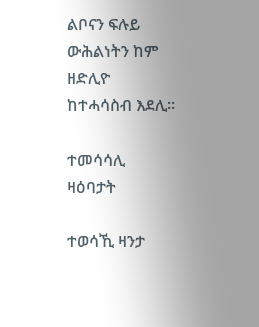ልቦናን ፍሉይ ውሕልነትን ከም ዘድሊዮ ከተሓሳስብ እደሊ።

ተመሳሳሊ ዛዕባታት

ተወሳኺ ዛንታ